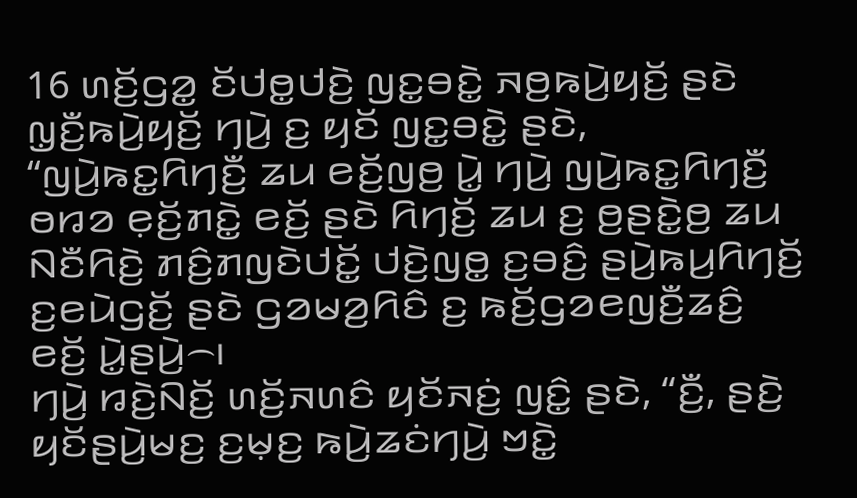16 ꤛꤢꤩ꤬ꤞꤤ꤭ ꤢꤩꤓꤥ꤭ꤓꤢꤧ꤬ ꤜꤢ꤭ꤋꤢꤧ꤭ ꤏꤥ꤬ꤒꤣꤧ꤬ꤟꤢꤩ꤬ ꤔꤢꤧ ꤜ꤫ꤢꤪ꤬ꤒꤣꤧ꤬ꤟꤢꤩ꤬ ꤚꤣꤧ꤬ ꤢ꤬ ꤟꤢꤩ ꤜꤢ꤭ꤋꤢꤧ꤭ ꤔꤢꤧ, “ꤜꤣꤧ꤬ꤒꤢ꤭ꤖꤚꤢꤪ꤬ ꤘꤣ ꤕꤢꤩ꤬ꤜꤥ꤬ ꤣꤧ꤭ ꤚꤣꤧ꤬ ꤜꤣꤧ꤬ꤒꤢ꤭ꤖꤚꤢꤪ꤬ ꤥꤙꤤ ꤕ꤫ꤢꤩ꤬ꤊꤢꤧ꤭ ꤕꤢꤩ꤬ ꤔꤢꤧ ꤖꤚꤢꤩ꤬ ꤘꤣ ꤢ꤬ ꤥ꤬ꤔꤢꤧ꤭ꤥ꤬ ꤘꤣ ꤡꤢꤪꤖꤢꤧ꤬ ꤊꤢꤨ꤬ꤊꤜꤢꤧꤓꤢꤩ꤭ ꤓꤢꤧ꤬ꤜꤥ꤭ ꤢ꤬ꤋꤢꤨ꤬ ꤔꤣꤧ꤬ꤒꤣ꤬ꤖꤚꤢꤩ꤬ ꤢ꤬ꤕꤣꤧꤞꤢꤩ꤬ ꤔꤢꤧ ꤞꤤꤗꤤ꤬ꤖꤢꤨ ꤢ꤬ ꤒꤢꤩ꤬ꤞꤤꤕꤜꤢꤪ꤬ꤘꤢꤨ꤬ ꤕꤢꤩ꤬ ꤣꤧ꤭ꤔꤣꤧ꤬꤮꤯
ꤚꤣꤧ꤬ ꤙꤢꤧ꤬ꤡꤢꤩ꤬ ꤛꤢꤩ꤬ꤏꤛꤢꤨ ꤟꤢꤩꤏꤢꤦ꤬ ꤜꤢꤨ꤭ ꤔꤢꤧ, “ꤢꤪ꤬, ꤔꤢꤧ꤬ ꤟꤢꤩꤔꤣꤧ꤬ꤗꤢ꤬ ꤢ꤬ꤗ꤫ꤢ꤬ ꤒꤣꤧ꤬ꤘꤢꤦꤚꤣꤧ꤬ ꤠꤢꤧ꤭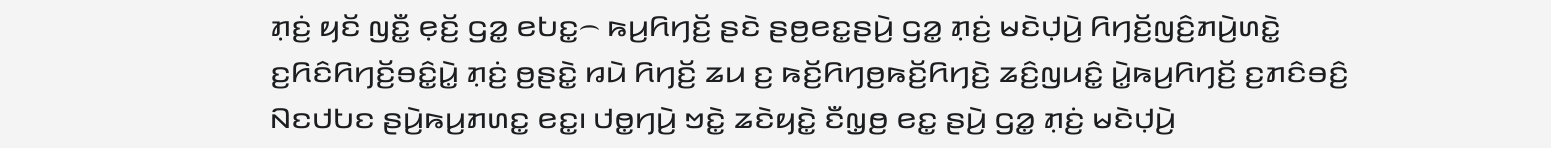ꤊ꤫ꤢꤦ꤬ ꤟꤢꤩ ꤜꤢꤪ꤭ ꤕ꤫ꤢꤩ꤬ ꤞꤤ꤭ ꤕꤝꤢ꤭꤮ ꤒꤣ꤬ꤖꤚꤢꤩ꤬ ꤔꤢꤧ ꤔꤥ꤬ꤕꤢ꤭ꤔꤣꤧ꤬ ꤞꤤ꤭ ꤊ꤫ꤢꤦ꤬ ꤗꤢꤧꤓ꤫ꤣꤧ꤬ ꤖꤚꤢꤩ꤬ꤜꤢꤨ꤬ꤊꤣꤧ꤬ꤛꤢꤧ꤭ ꤢ꤬ꤖꤢꤨꤖꤚꤢꤩ꤬ꤋꤢꤨ꤭ꤣꤧ꤭ ꤊ꤫ꤢꤦ꤬ ꤥ꤬ꤔꤢꤧ꤭ ꤙꤣꤧ ꤖꤚꤢꤩ꤬ ꤘꤣ ꤢ꤬ ꤒꤢꤩ꤬ꤖꤚꤥ꤬ꤒꤢꤩ꤬ꤖꤚꤢꤧ꤬ ꤘꤢꤨ꤬ꤜꤣꤢꤨ꤭ ꤣꤧ꤭ꤒꤣ꤬ꤖꤚꤢꤩ꤬ ꤢ꤬ꤊꤢꤨꤋꤢꤨ꤬ ꤡꤢꤓꤝꤢ ꤔꤣꤧ꤬ꤒꤣ꤬ꤊꤛꤢ꤭ ꤕꤢ꤭꤯ ꤓꤥ꤭ꤚꤣꤧ꤬ ꤠꤢꤧ꤭ ꤘꤢꤧꤟꤢꤧ꤭ ꤢꤪꤜ꤫ꤥ꤬ ꤕꤢ꤭ ꤔꤣꤧ꤬ ꤞꤤ꤭ ꤊ꤫ꤢꤦ꤬ ꤗꤢꤧꤓ꤫ꤣꤧ꤬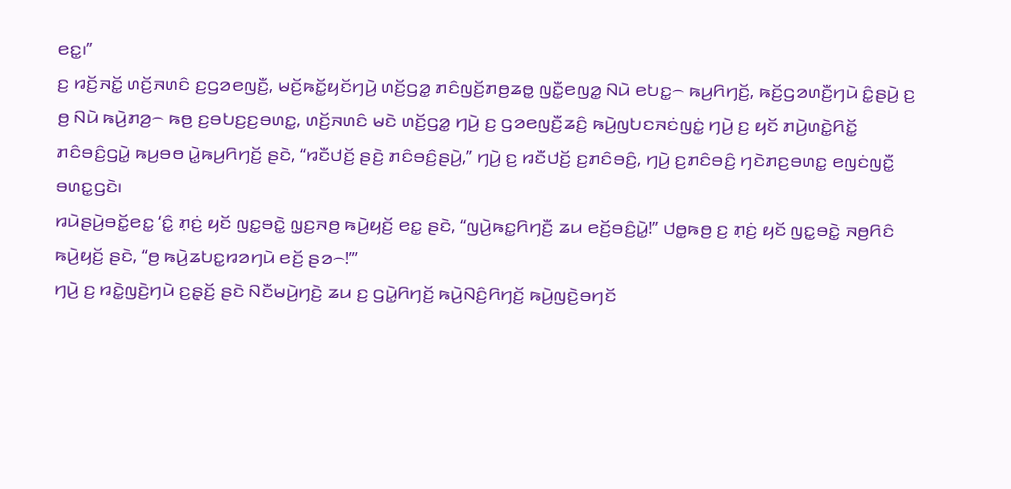ꤕꤢ꤭꤯”
ꤢ꤬ ꤙꤢꤩ꤬ꤏꤢꤩ꤭ ꤛꤢꤩ꤬ꤏꤛꤢꤨ ꤢ꤬ꤞꤤꤕꤜꤢꤪ꤬, ꤗꤢꤩ꤬ꤒꤢꤩ꤭ꤟꤢꤩꤚꤣꤧ꤬ ꤛꤢꤩ꤬ꤞꤤ꤭ ꤊꤢꤨꤜꤢꤩ꤬ꤊꤥ꤬ꤘꤥ꤭ ꤜꤢꤪ꤭ꤕꤜꤤ꤭ ꤡꤣꤧ ꤕꤝꤢ꤭꤮ ꤒꤣ꤬ꤖꤚꤢꤩ꤬, ꤒꤢꤩ꤬ꤞꤤꤛꤢꤪ꤬ꤚꤣꤧ ꤢꤨ꤭ꤔꤣꤧ꤬ ꤢ꤬ ꤥ꤬ ꤡꤣꤧ ꤒꤣꤧ꤬ꤊꤤ꤬꤮ ꤒꤥ꤬ ꤢ꤬ꤋꤝꤢ꤬ꤢ꤬ꤋꤛꤢ꤭, ꤛꤢꤩ꤬ꤏꤛꤢꤨ ꤗꤢꤧ ꤛꤢꤩ꤬ꤞꤤ꤭ ꤚꤣꤧ꤬ ꤢ꤬ ꤞꤤꤕꤜꤢꤪ꤬ꤘꤢꤨ꤬ ꤒꤣꤧ꤬ꤜꤝꤢꤏꤢꤦꤜꤢꤦ꤭ ꤚꤣꤧ꤬ ꤢ꤬ ꤟꤢꤩ ꤊꤣꤧ꤬ꤛꤢꤧ꤭ꤖꤢꤩ꤭ ꤊꤢꤨꤋꤢꤨ꤬ꤞꤣꤧ꤭ ꤒꤣ꤬ꤋꤥ ꤣꤧ꤭ꤒꤣ꤬ꤖꤚꤢꤩ꤬ ꤔꤢꤧ, “ꤙꤢꤪꤓꤢꤩ꤬ ꤔꤢꤧ꤬ ꤊꤢꤨꤋꤢꤨ꤬ꤔꤣꤧ꤬,” ꤚꤣꤧ꤬ ꤢ꤬ ꤙꤢꤪꤓꤢꤩ꤬ ꤢ꤬ꤊꤢꤨꤋꤢꤨ꤬, ꤚꤣꤧ꤬ ꤢ꤬ꤊꤢꤨꤋꤢꤨ꤬ ꤚꤢꤧꤊꤢ꤬ꤋꤛꤢ꤭ ꤕꤜꤢꤦꤜꤢꤪ꤭ ꤋꤛꤢ꤭ꤞꤢꤧ꤯
ꤙꤣꤧꤔꤣꤧ꤬ꤋꤢꤩ꤭ꤕꤢ꤭ ‘ꤢꤨ꤭ ꤊ꤫ꤢꤦ꤬ ꤟꤢꤩ ꤜꤢ꤭ꤋꤢꤧ꤭ ꤜ꤫ꤢ꤬ꤏꤥ꤬ ꤒꤣꤧ꤬ꤟꤢꤩ꤬ ꤕꤢ꤭ ꤔꤢꤧ, “ꤜꤣꤧ꤬ꤒꤢ꤭ꤖꤚꤢꤪ꤬ ꤘꤣ ꤕꤢꤩ꤬ꤋꤢꤨ꤬ꤣꤧ꤭!” ꤓꤥ꤭ꤒꤥ꤬ ꤢ꤬ ꤊ꤫ꤢꤦ꤬ ꤟꤢꤩ ꤜꤢ꤭ꤋꤢꤧ꤭ ꤏꤥ꤬ꤖꤢꤨ ꤒꤣꤧ꤬ꤟꤢꤩ꤬ ꤔꤢꤧ, “ꤥ꤬ ꤒꤣꤧ꤬ꤘꤝꤢ꤭ꤙꤤꤚꤣꤧ ꤕꤢꤩ꤬ ꤔꤤ꤮!”’
ꤚꤣꤧ꤬ ꤢ꤬ ꤙꤢꤧ꤭ꤜꤢꤧ꤬ꤚꤣꤧ ꤢ꤬ꤔ꤫ꤢꤩ꤬ ꤔꤢꤧ ꤡꤢꤪꤗꤣꤧ꤬ꤚꤢꤧ꤬ ꤘꤣ ꤢ꤬ ꤞꤣꤧ꤭ꤖꤚꤢꤩ꤬ ꤒꤣꤧ꤬ꤡꤢꤨ꤬ꤖꤚꤢꤩ꤬ ꤒꤣꤧ꤬ꤜꤢꤧ꤬ꤋꤚꤢꤩ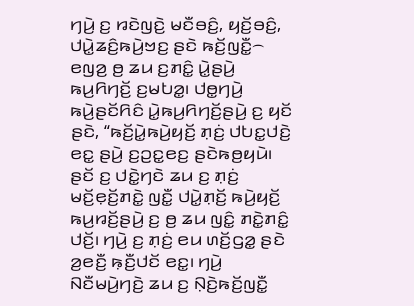ꤚꤣꤧ꤬ ꤢ꤬ ꤙꤢꤧꤜꤢꤧ꤬ ꤗꤢꤪꤋꤢꤨ꤬, ꤟꤢꤩ꤬ꤋꤢꤨ꤬, ꤓꤣꤧ꤭ꤘꤢꤨ꤬ꤒꤣꤧ꤬ꤠꤢ꤬ ꤔꤢꤧ ꤒꤢꤩ꤬ꤜꤢꤪ꤭꤮ ꤕꤜꤤ꤬ ꤥ꤬ ꤘꤣ ꤢ꤬ꤊꤢꤨ꤭ ꤣꤧ꤭ꤔꤣꤧ꤬ ꤒꤣ꤬ꤖꤚꤢꤩ꤬ ꤢ꤬ꤗꤝꤤ꤭꤯ ꤓꤥ꤭ꤚꤣꤧ꤬ ꤒꤣꤧ꤬ꤔꤢꤩꤖꤢꤨ ꤣꤧ꤭ꤒꤣ꤬ꤖꤚꤢꤩ꤬ꤔꤣꤧ꤬ ꤢ꤬ ꤟꤢꤩ ꤔꤢꤧ, “ꤒꤢꤩ꤬ꤣꤧ꤭ꤒꤣꤧ꤬ꤟꤢꤩ꤬ ꤊ꤫ꤢꤦ꤬ ꤓꤝꤢ꤭ꤓꤢꤧ꤬ ꤕꤢ꤭ ꤔꤣꤧ꤬ ꤢ꤬ꤑꤢ꤭ꤕꤢ꤬ ꤔꤢꤧꤒꤥ꤬ꤟꤣꤧ꤯
ꤔꤢꤩ ꤢ꤬ ꤓꤢꤧ꤭ꤚꤢꤧ ꤘꤣ ꤢ꤬ ꤊ꤫ꤢꤦ꤬ ꤗꤢꤩ꤬ꤕ꤫ꤢꤩ꤬ꤊꤢꤧ꤭ ꤜꤢꤪ꤭ ꤓꤣꤧ꤭ꤊ꤫ꤢꤩ꤬ ꤒꤣꤧ꤬ꤟꤢꤩ꤬ ꤒꤣ꤬ꤙꤢꤩ꤬ꤔꤣꤧ꤬ ꤢ꤬ ꤥ꤬ ꤘꤣ ꤜꤢꤨ꤭ ꤊꤢꤧ꤭ꤊꤢꤨ꤭ ꤓꤢꤩ꤬꤯ ꤚꤣꤧ꤬ ꤢ꤬ ꤊ꤫ꤢꤦ꤬ ꤕꤣ ꤛꤢꤩ꤬ꤞꤤ꤭ ꤔꤢꤧ ꤤ꤬ꤕꤢꤪ꤬ ꤒ꤫ꤢꤪ꤬ꤓꤢꤩ ꤕꤢ꤭꤯ ꤚꤣꤧ꤬ ꤡꤢꤪꤗꤣꤧ꤬ꤚꤢꤧ꤬ ꤘꤣ ꤢ꤬ ꤡ꤫ꤢꤧ꤬ꤒꤢꤩ꤬ꤜꤢꤪ꤭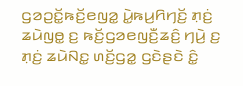ꤞꤤꤑꤢꤩ꤭ꤒꤢꤩ꤬ꤕꤜꤤ꤭ ꤣꤧ꤭ꤒꤣ꤬ꤖꤚꤢꤩ꤬ ꤊ꤫ꤢꤦ꤬ ꤘꤣꤧꤜꤥ꤭ ꤢ꤬ ꤒꤢꤩ꤬ꤞꤤꤕꤜꤢꤪ꤬ꤘꤢꤨ꤬ ꤚꤣꤧ꤬ ꤢ꤬ ꤊ꤫ꤢꤦ꤬ ꤘꤣꤧꤡꤢ꤭ ꤛꤢꤩ꤬ꤞꤤ꤭ ꤞꤢꤧꤔꤢꤧ ꤢꤨ꤭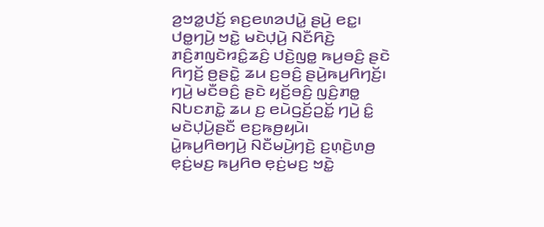ꤤ꤬ꤠꤤ꤭ꤓꤢꤩ꤬ ꤎꤢ꤬ꤕꤛꤤꤓꤣꤧ꤭ ꤔꤣꤧ꤬ ꤕꤢ꤭꤯
ꤓꤥ꤭ꤚꤣꤧ꤬ ꤠꤢꤧ꤭ ꤗꤢꤧꤓ꤫ꤣꤧ꤬ ꤡꤢꤪꤖꤢꤧ꤬ ꤊꤢꤨ꤬ꤊꤜꤢꤧꤙꤢꤨ꤭ꤘꤢꤨ꤬ ꤓꤢꤧ꤬ꤜꤥ꤭ ꤒꤣ꤬ꤋꤢꤨ꤬ ꤔꤢꤧ ꤖꤚꤢꤩ꤬ ꤥ꤬ꤔꤢꤧ꤭ ꤘꤣ ꤢ꤬ꤋꤢꤨ꤬ ꤔꤣꤧ꤬ꤒꤣ꤬ꤖꤚꤢꤩ꤬꤯ ꤚꤣꤧ꤬ ꤗꤢꤪꤋꤢꤨ꤬ ꤔꤢꤧ ꤟꤢꤩ꤬ꤋꤢꤨ꤬ ꤜꤢꤨ꤬ꤊꤥ꤭ ꤡꤝꤢꤊꤢꤧ꤭ ꤘꤣ ꤢ꤬ ꤕꤣꤧꤞꤢꤩ꤬ꤑꤢꤩ꤭ ꤚꤣꤧ꤬ ꤢꤨ꤭ ꤗꤢꤧꤓ꤫ꤣꤧ꤬ꤔꤢꤪ ꤕꤢ꤬ꤒꤥ꤬ꤟꤣꤧ꤯
ꤣꤧ꤭ꤒꤣ꤬ꤖꤥꤚꤣꤧ꤬ ꤡꤢꤪꤗꤣꤧ꤬ꤚꤢꤧ꤬ ꤢ꤬ꤛ꤫ꤢꤧ꤬ꤛꤥ꤬ ꤕ꤫ꤢꤦ꤬ꤗꤢ꤬ ꤒꤣ꤬ꤖꤥ ꤕ꤫ꤢꤦ꤬ꤗꤢ꤬ ꤠꤢꤧ꤭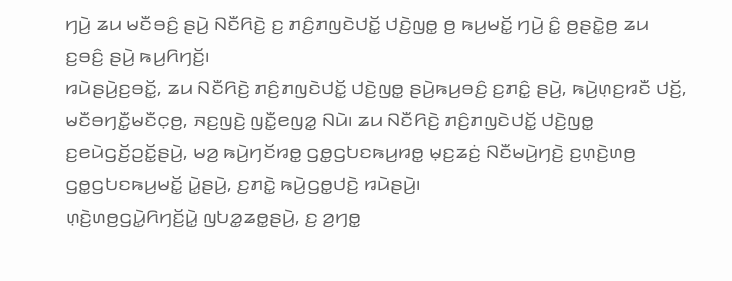ꤚꤣꤧ꤬ ꤘꤣ ꤗꤢꤪꤋꤢꤨ꤬ ꤔꤣꤧ꤬ ꤡꤢꤪꤖꤢꤧ꤬ ꤢ꤬ ꤊꤢꤨ꤬ꤊꤜꤢꤧꤓꤢꤩ꤭ ꤓꤢꤧ꤬ꤜꤥ꤭ ꤥ꤬ ꤒꤣ꤬ꤗꤢꤩ꤭ ꤚꤣꤧ꤬ ꤢꤨ꤭ ꤥ꤬ꤔꤢꤧ꤭ꤥ꤬ ꤘꤣ ꤢ꤬ꤋꤢꤨ꤬ ꤔꤣꤧ꤬ ꤒꤣ꤬ꤖꤚꤢꤩ꤬꤯
ꤙꤣꤧꤔꤣꤧ꤬ꤢ꤬ꤋꤢꤩ꤭, ꤘꤣ ꤡꤢꤪꤖꤢꤧ꤬ ꤊꤢꤨ꤬ꤊꤜꤢꤧꤓꤢꤩ꤭ ꤓꤢꤧ꤬ꤜꤥ꤭ ꤔꤣꤧ꤬ꤒꤣ꤬ꤋꤢꤨ꤬ ꤢ꤬ꤊꤢꤨ꤭ ꤔꤣꤧ꤬, ꤒꤣꤧ꤬ꤛ꤫ꤢ꤬ꤙꤢꤪ ꤓꤢꤩ꤬, ꤗꤢꤪꤋꤚꤢꤪ꤭ꤗꤢꤪꤍ꤫ꤥ꤬, ꤏꤢ꤬ꤜꤢꤧ꤬ ꤜꤢꤪ꤭ꤕꤜꤤ꤭ ꤡꤣꤧ꤯ ꤘꤣ ꤡꤢꤪꤖꤢꤧ꤬ ꤊꤢꤨ꤬ꤊꤜꤢꤧꤓꤢꤩ꤭ ꤓꤢꤧ꤬ꤜꤥ꤭ ꤢ꤬ꤕꤣꤧꤞꤢꤩ꤬ꤑꤢꤩ꤭ꤔꤣꤧ꤬, ꤗꤤ꤬ ꤒꤣꤧ꤬ꤚꤢꤩꤙꤥ꤭ ꤞꤥ꤭ꤞꤝꤢꤒꤣ꤬ꤙꤥ꤭ ꤗ꤫ꤢ꤬ꤘꤢꤦ꤬ ꤡꤢꤪꤗꤣꤧ꤬ꤚꤢꤧ꤬ ꤢ꤬ꤛ꤫ꤢꤧ꤬ꤛꤥ꤬ ꤞꤥ꤭ꤞꤝꤢꤒꤣ꤬ꤗꤢꤩ꤭ ꤣꤧ꤭ꤔꤣꤧ꤬, ꤢ꤬ꤊꤢꤧ꤭ ꤒꤣꤧ꤬ꤞꤥ꤭ꤓꤢꤧ꤬ ꤙꤣꤧꤔꤣꤧ꤬꤯
ꤛ꤫ꤢꤧ꤬ꤛꤥ꤬ꤞꤣꤧ꤭ꤖꤚꤢꤩ꤬ꤣꤧ꤭ ꤜꤝꤤ꤭ꤘꤥ꤭ꤔꤣꤧ꤬, ꤢ꤬ ꤤ꤬ꤚꤥ꤭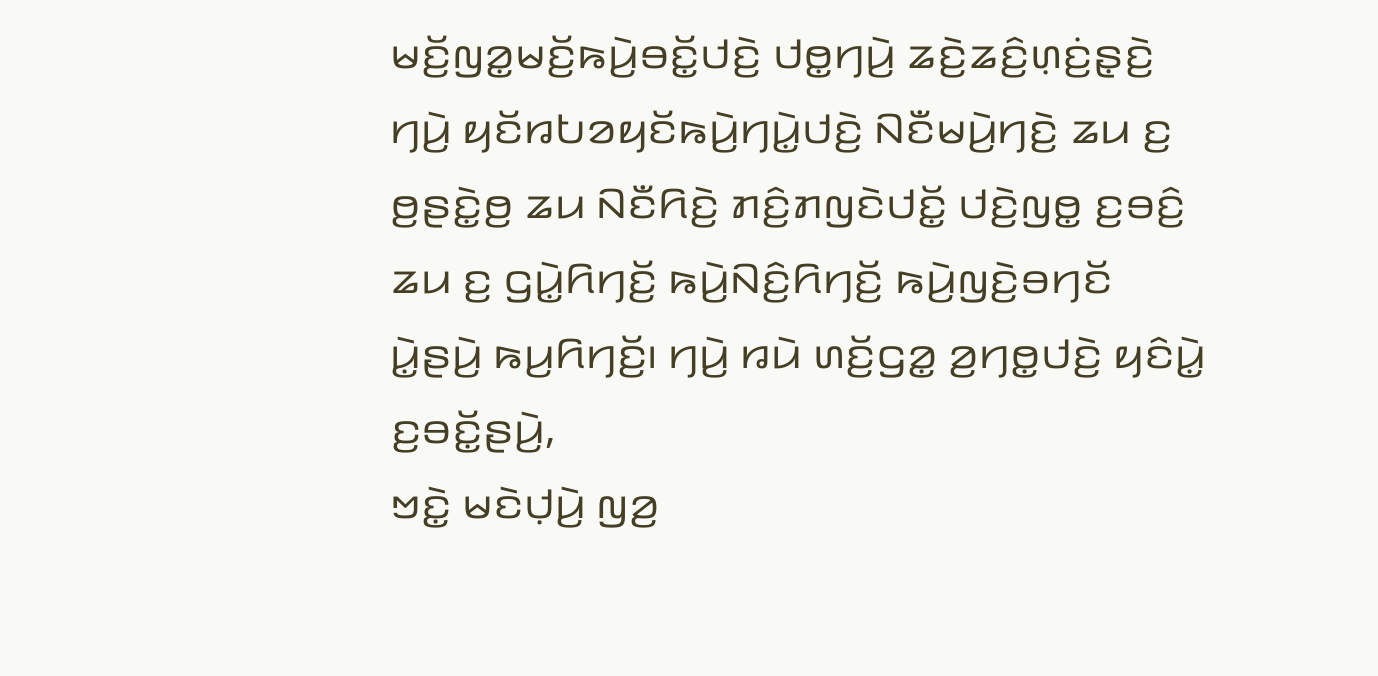ꤗꤢꤩ꤬ꤜꤤ꤭ꤗꤢꤩ꤬ꤒꤣꤧ꤬ꤋꤢꤩ꤭ꤓꤢꤧ꤬ ꤓꤥ꤭ꤚꤣꤧ꤬ ꤘꤢꤧ꤬ꤘꤢꤨ꤬ꤛ꤫ꤢꤦ꤬ꤔ꤫ꤢꤧ꤬ ꤚꤣꤧ꤬ ꤟꤢꤩꤙꤝꤤꤟꤢꤩꤒꤣꤧ꤬ꤚꤣꤧ꤭ꤓꤢꤧ꤬ ꤡꤢꤪꤗꤣꤧ꤬ꤚꤢꤧ꤬ ꤘꤣ ꤢ꤬ ꤥ꤬ꤔꤢꤧ꤭ꤥ꤬ ꤘꤣ ꤡꤢꤪꤖꤢꤧ꤬ ꤊꤢꤨ꤬ꤊꤜꤢꤧꤓꤢꤩ꤭ ꤓꤢꤧ꤬ꤜꤥ꤭ ꤢ꤬ꤋꤢꤨ꤬ ꤘꤣ ꤢ꤬ ꤞꤣꤧ꤭ꤖꤚꤢꤩ꤬ ꤒꤣꤧ꤬ꤡꤢꤨ꤬ꤖꤚꤢꤩ꤬ ꤒꤣꤧ꤬ꤜꤢꤧ꤬ꤋꤚꤢꤩ ꤣꤧ꤭ꤔꤣꤧ꤬ ꤒꤣ꤬ꤖꤚꤢꤩ꤬꤯ ꤚꤣꤧ꤬ ꤙꤣꤧ ꤛꤢꤩ꤬ꤞꤤ꤭ ꤤ꤬ꤚꤥ꤭ꤓꤢꤧ꤬ ꤟꤢꤨꤣꤧ꤭ ꤢ꤬ꤋꤢꤩ꤭ꤔꤣꤧ꤬,
ꤠꤢꤧ꤭ ꤗꤢꤧꤓ꤫ꤣꤧ꤬ ꤜꤤ꤬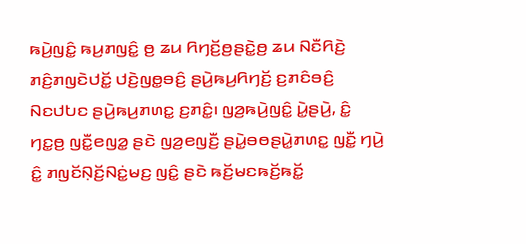ꤒꤣꤧ꤬ꤜꤢꤨ꤭ ꤒꤣ꤬ꤊꤜꤢꤨ꤭ ꤥ꤬ ꤘꤣ ꤖꤚꤢꤩ꤬ꤥ꤬ꤔꤢꤧ꤭ꤥ꤬ ꤘꤣ ꤡꤢꤪꤖꤢꤧ꤬ ꤊꤢꤨ꤬ꤊꤜꤢꤧꤓꤢꤩ꤭ ꤓꤢꤧ꤬ꤜꤥ꤭ꤋꤢꤨ꤬ ꤔꤣꤧ꤬ꤒꤣ꤬ꤖꤚꤢꤩ꤬ ꤢ꤬ꤊꤢꤨꤋꤢꤨ꤬ ꤡꤢꤓꤝꤢ ꤔꤣꤧ꤬ꤒꤣ꤬ꤊꤛꤢ꤭ ꤢ꤬ꤊꤢꤨ꤭꤯ ꤜꤤ꤬ꤒꤣꤧ꤬ꤜꤢꤨ꤭ ꤣꤧ꤭ꤔꤣꤧ꤬, ꤢꤨ꤭ ꤚꤢ꤭ꤥ꤬ ꤜꤢꤪ꤭ꤕꤜꤤ꤭ ꤔꤢꤧ ꤜꤤ꤬ꤕꤜꤢꤪ꤬ ꤔꤣꤧ꤭ꤋꤥꤔꤣꤧ꤭ꤊꤛꤢ꤭ ꤜꤢꤪ꤭ ꤚꤣꤧ꤬ ꤢꤨ꤭ ꤊꤜꤢꤩꤡ꤫ꤢꤩ꤬ꤡꤢꤦ꤭ꤗꤢ꤬ ꤜꤢꤨ꤭ ꤔꤢꤧ ꤒꤢꤩ꤬ꤗꤢꤒꤢꤩ꤬ꤒꤢꤩ꤭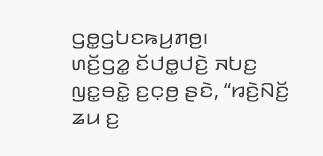ꤞꤥ꤭ꤞꤝꤢꤒꤣ꤬ꤊꤥ꤬꤯
ꤛꤢꤩ꤬ꤞꤤ꤭ ꤢꤩꤓꤥ꤭ꤓꤢꤧ꤬ ꤏꤝꤢ꤬ ꤜꤢ꤭ꤋꤢꤧ꤭ ꤢ꤬ꤍ꤫ꤥ꤬ ꤔꤢꤧ, “ꤙꤢꤧ꤬ꤡꤢꤩ꤬ ꤘꤣ ꤢ꤬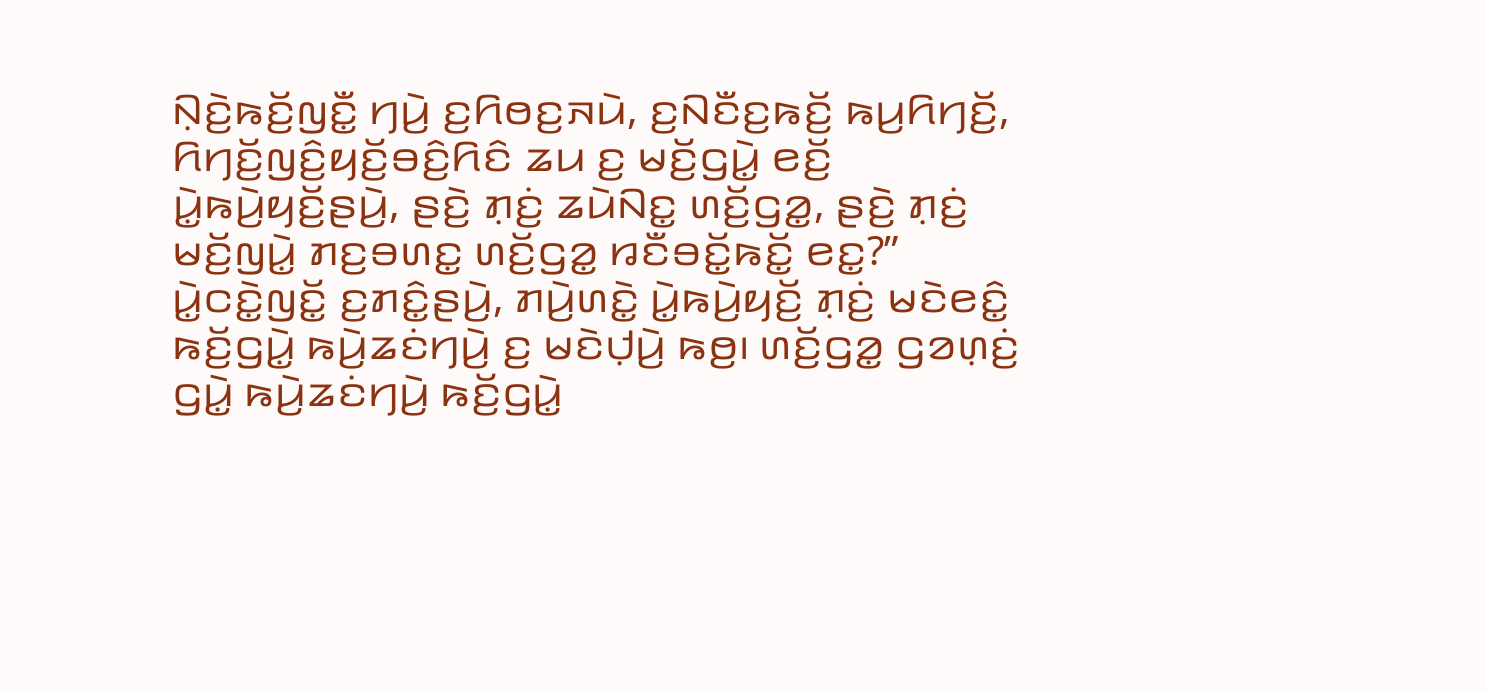ꤡ꤫ꤢꤧ꤬ꤒꤢꤩ꤬ꤜꤢꤪ꤭ ꤚꤣꤧ꤬ ꤢ꤬ꤖꤥꤢ꤬ꤏꤣꤧ, ꤢ꤬ꤡꤢꤪꤢ꤬ꤒꤢꤩ꤬ ꤒꤣ꤬ꤖꤚꤢꤩ꤬, ꤖꤚꤢꤩ꤬ꤜꤢꤨ꤬ꤟꤢꤩ꤬ꤋꤢꤨ꤬ꤖꤢꤨ ꤘꤣ ꤢ꤬ ꤗꤢꤩ꤬ꤞꤣꤧ꤭ ꤕꤢꤩ꤬ ꤣꤧ꤭ꤒꤣꤧ꤬ꤟꤢꤩ꤬ꤔꤣꤧ꤬, ꤔꤢꤧ꤬ ꤊ꤫ꤢꤦ꤬ ꤘꤣꤧꤡꤢ꤭ ꤛꤢꤩ꤬ꤞꤤ꤭, ꤔꤢꤧ꤬ ꤊ꤫ꤢꤦ꤬ ꤗꤢꤩ꤬ꤜꤣꤧ꤭ ꤊꤢ꤬ꤋꤛꤢ꤭ ꤛꤢꤩ꤬ꤞꤤ꤭ ꤙꤢꤪꤋꤢꤩ꤭ꤒꤢꤩ꤭ ꤕꤢ꤭?”
ꤣꤧ꤭ꤍꤢꤧ꤭ꤜꤢꤩ꤭ ꤢ꤬ꤊꤢꤨ꤭ꤔꤣꤧ꤬, ꤊꤣꤧ꤬ꤛꤢꤧ꤭ ꤣꤧ꤭ꤒꤣꤧ꤬ꤟꤢꤩ꤬ ꤊ꤫ꤢꤦ꤬ ꤗꤢꤧꤕꤢꤨ꤭ ꤒꤢꤩ꤬ꤞꤣꤧ꤭ ꤒꤣꤧ꤬ꤘꤢꤦꤚꤣꤧ꤬ ꤢ꤬ ꤗꤢꤧꤓ꤫ꤣꤧ꤬ ꤒꤥ꤬꤯ ꤛꤢꤩ꤬ꤞꤤ꤭ ꤞꤤꤛ꤫ꤢꤦ꤬ ꤞꤣꤧ꤭ ꤒꤣꤧ꤬ꤘꤢꤦꤚꤣꤧ꤬ ꤒꤢꤩ꤬ꤞꤣꤧ꤭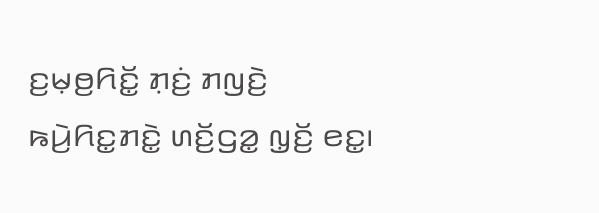ꤢ꤬ꤗ꤫ꤥ꤬ꤖꤢꤩ꤭ ꤊ꤫ꤢꤦ꤬ ꤊꤜꤢꤧ꤬ ꤒꤣꤧ꤬ꤖꤢ꤭ꤊꤢꤧ꤭ ꤛꤢꤩ꤬ꤞꤤ꤭ ꤜ꤫ꤢꤩ꤬ ꤕꤢ꤭꤯